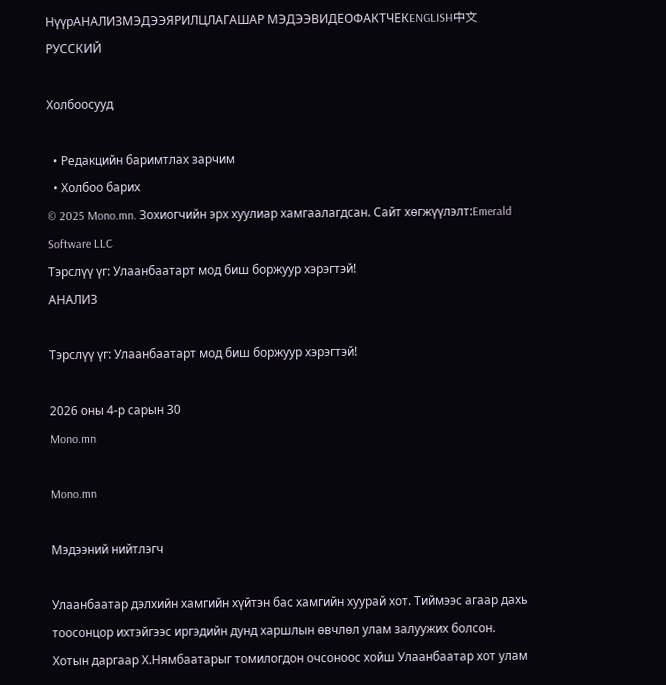НүүрАНАЛИЗМЭДЭЭЯРИЛЦЛАГАШАР МЭДЭЭВИДЕОФАКТЧЕКENGLISH中文РУССКИЙ

Холбоосууд

  • Редакцийн баримтлах зарчим
  • Холбоо барих
© 2025 Mono.mn. Зохиогчийн эрх хуулиар хамгаалагдсан. Сайт хөгжүүлэлт:Emerald Software LLC
Тэрслүү үг: Улаанбаатарт мод биш боржуур хэрэгтэй!
АНАЛИЗ

Тэрслүү үг: Улаанбаатарт мод биш боржуур хэрэгтэй!

2026 оны 4-р сарын 30
Mono.mn

Mono.mn

Мэдээний нийтлэгч

Улаанбаатар дэлхийн хамгийн хүйтэн бас хамгийн хуурай хот. Тиймээс агаар дахь тоосонцор ихтэйгээс иргэдийн дунд харшлын өвчлөл улам залуужих болсон. Хотын даргаар Х.Нямбаатарыг томилогдон очсоноос хойш Улаанбаатар хот улам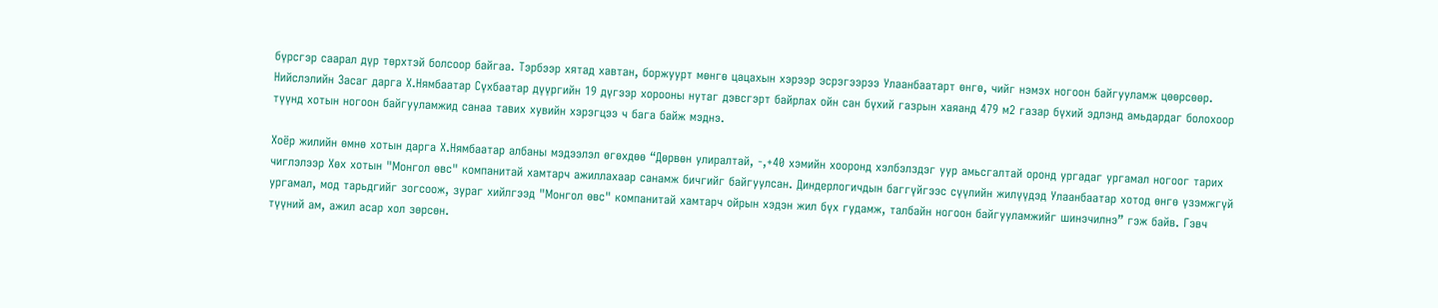бүрсгэр саарал дүр төрхтэй болсоор байгаа. Тэрбээр хятад хавтан, боржуурт мөнгө цацахын хэрээр эсрэгээрээ Улаанбаатарт өнгө, чийг нэмэх ногоон байгууламж цөөрсөөр. Нийслэлийн Засаг дарга Х.Нямбаатар Сүхбаатар дүүргийн 19 дүгээр хорооны нутаг дэвсгэрт байрлах ойн сан бүхий газрын хаяанд 479 м2 газар бүхий эдлэнд амьдардаг болохоор түүнд хотын ногоон байгууламжид санаа тавих хувийн хэрэгцээ ч бага байж мэднэ.

Хоёр жилийн өмнө хотын дарга Х.Нямбаатар албаны мэдээлэл өгөхдөө “Дөрвөн улиралтай, -,+40 хэмийн хооронд хэлбэлздэг уур амьсгалтай оронд ургадаг ургамал ногоог тарих чиглэлээр Хөх хотын "Монгол өвс" компанитай хамтарч ажиллахаар санамж бичгийг байгуулсан. Диндерлогичдын баггүйгээс сүүлийн жилүүдэд Улаанбаатар хотод өнгө үзэмжгүй ургамал, мод тарьдгийг зогсоож, зураг хийлгээд "Монгол өвс" компанитай хамтарч ойрын хэдэн жил бүх гудамж, талбайн ногоон байгууламжийг шинэчилнэ” гэж байв. Гэвч түүний ам, ажил асар хол зөрсөн.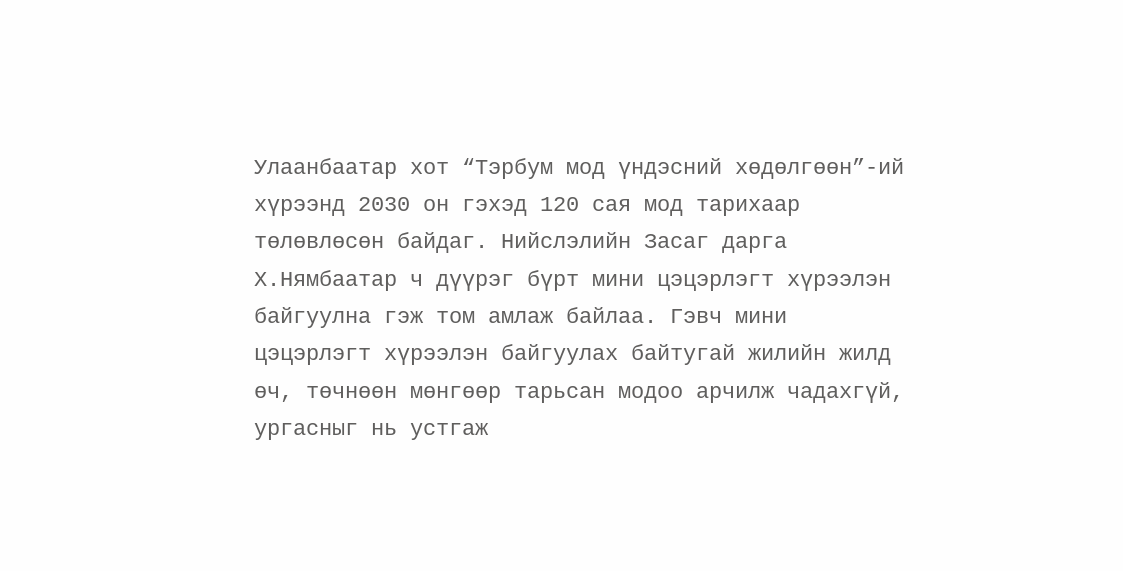Улаанбаатар хот “Тэрбум мод үндэсний хөдөлгөөн”-ий хүрээнд 2030 он гэхэд 120 сая мод тарихаар төлөвлөсөн байдаг. Нийслэлийн Засаг дарга Х.Нямбаатар ч дүүрэг бүрт мини цэцэрлэгт хүрээлэн байгуулна гэж том амлаж байлаа. Гэвч мини цэцэрлэгт хүрээлэн байгуулах байтугай жилийн жилд өч, төчнөөн мөнгөөр тарьсан модоо арчилж чадахгүй, ургасныг нь устгаж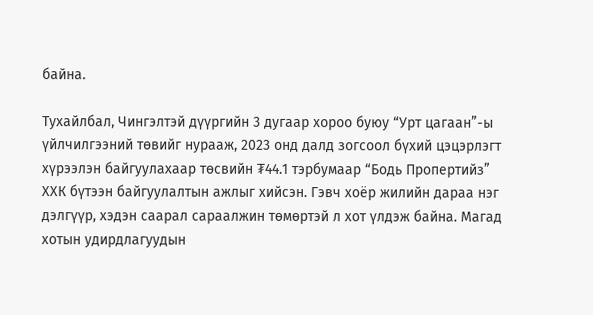байна.

Тухайлбал, Чингэлтэй дүүргийн 3 дугаар хороо буюу “Урт цагаан”-ы үйлчилгээний төвийг нурааж, 2023 онд далд зогсоол бүхий цэцэрлэгт хүрээлэн байгуулахаар төсвийн ₮44.1 тэрбумаар “Бодь Пропертийз” ХХК бүтээн байгуулалтын ажлыг хийсэн. Гэвч хоёр жилийн дараа нэг дэлгүүр, хэдэн саарал сараалжин төмөртэй л хот үлдэж байна. Магад хотын удирдлагуудын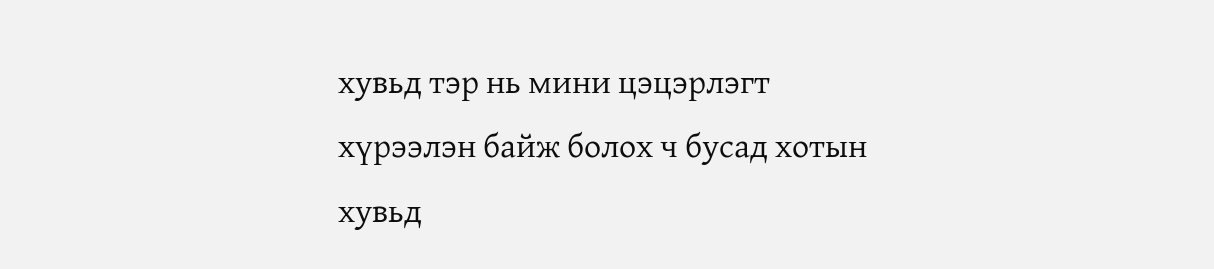хувьд тэр нь мини цэцэрлэгт хүрээлэн байж болох ч бусад хотын хувьд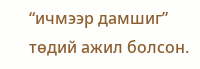“ичмээр дамшиг” төдий ажил болсон.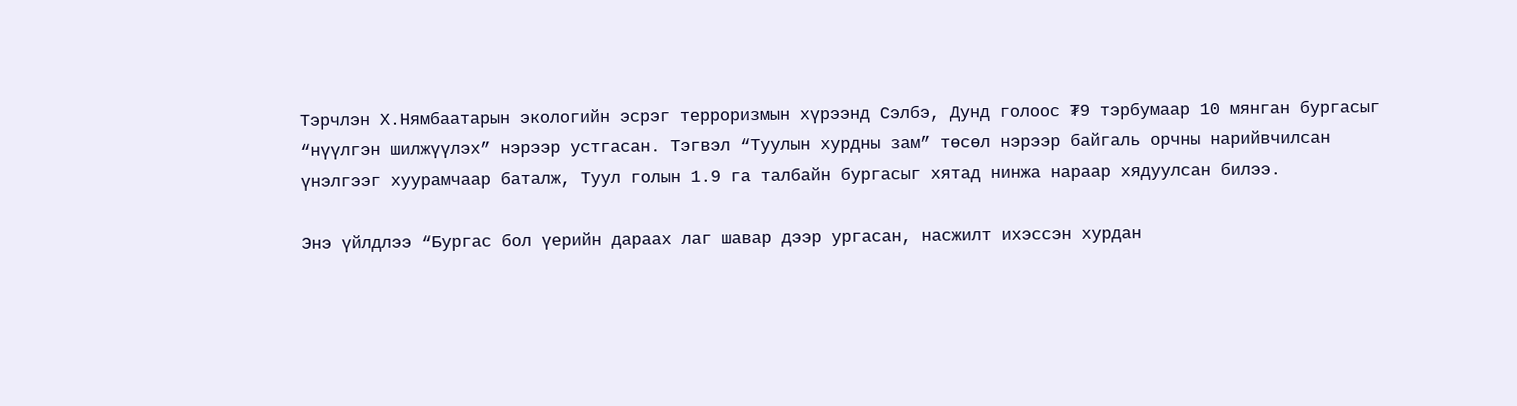Тэрчлэн Х.Нямбаатарын экологийн эсрэг терроризмын хүрээнд Сэлбэ, Дунд голоос ₮9 тэрбумаар 10 мянган бургасыг “нүүлгэн шилжүүлэх” нэрээр устгасан. Тэгвэл “Туулын хурдны зам” төсөл нэрээр байгаль орчны нарийвчилсан үнэлгээг хуурамчаар баталж, Туул голын 1.9 га талбайн бургасыг хятад нинжа нараар хядуулсан билээ.

Энэ үйлдлээ “Бургас бол үерийн дараах лаг шавар дээр ургасан, насжилт ихэссэн хурдан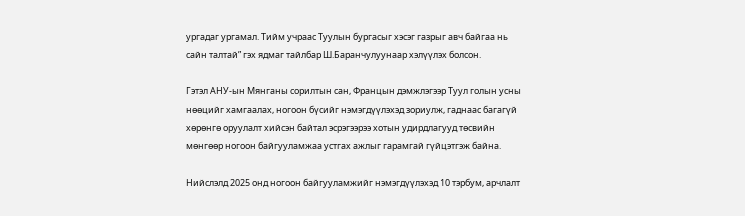ургадаг ургамал. Тийм учраас Туулын бургасыг хэсэг газрыг авч байгаа нь сайн талтай” гэх ядмаг тайлбар Ш.Баранчулуунаар хэлүүлэх болсон.

Гэтэл АНУ-ын Мянганы сорилтын сан, Францын дэмжлэгээр Туул голын усны нөөцийг хамгаалах, ногоон бүсийг нэмэгдүүлэхэд зориулж, гаднаас багагүй хөрөнгө оруулалт хийсэн байтал эсрэгээрээ хотын удирдлагууд төсвийн мөнгөөр ногоон байгууламжаа устгах ажлыг гарамгай гүйцэтгэж байна.

Нийслэлд 2025 онд ногоон байгууламжийг нэмэгдүүлэхэд 10 тэрбум, арчлалт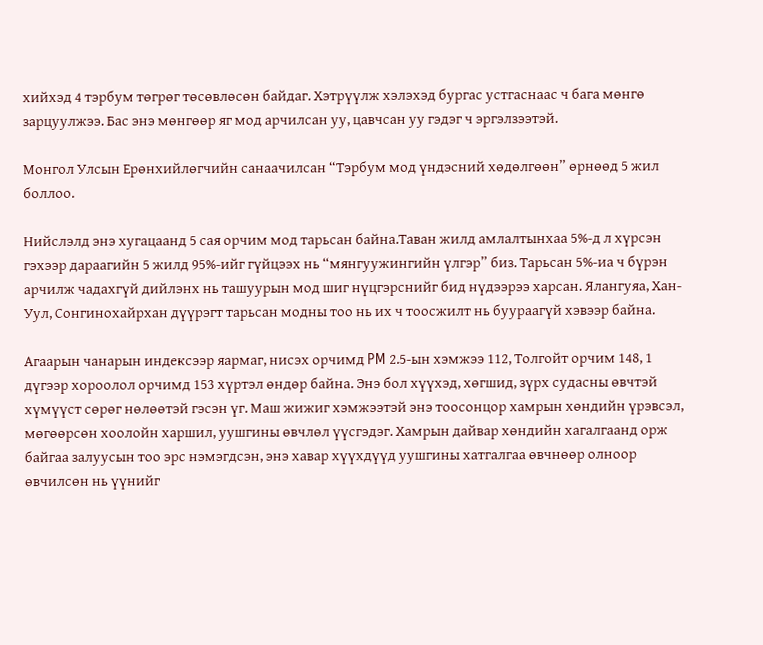хийхэд 4 тэрбум төгрөг төсөвлөсөн байдаг. Хэтрүүлж хэлэхэд бургас устгаснаас ч бага мөнгө зарцуулжээ. Бас энэ мөнгөөр яг мод арчилсан уу, цавчсан уу гэдэг ч эргэлзээтэй.

Монгол Улсын Ерөнхийлөгчийн санаачилсан “Тэрбум мод үндэсний хөдөлгөөн” өрнөөд 5 жил боллоо.

Нийслэлд энэ хугацаанд 5 сая орчим мод тарьсан байна.Таван жилд амлалтынхаа 5%-д л хүрсэн гэхээр дараагийн 5 жилд 95%-ийг гүйцээх нь “мянгуужингийн үлгэр” биз. Тарьсан 5%-иа ч бүрэн арчилж чадахгүй дийлэнх нь ташуурын мод шиг нүцгэрснийг бид нүдээрээ харсан. Ялангуяа, Хан-Уул, Сонгинохайрхан дүүрэгт тарьсан модны тоо нь их ч тоосжилт нь буураагүй хэвээр байна.

Агаарын чанарын индексээр яармаг, нисэх орчимд PM 2.5-ын хэмжээ 112, Толгойт орчим 148, 1 дүгээр хороолол орчимд 153 хүртэл өндөр байна. Энэ бол хүүхэд, хөгшид, зүрх судасны өвчтэй хүмүүст сөрөг нөлөөтэй гэсэн үг. Маш жижиг хэмжээтэй энэ тоосонцор хамрын хөндийн үрэвсэл, мөгөөрсөн хоолойн харшил, уушгины өвчлөл үүсгэдэг. Хамрын дайвар хөндийн хагалгаанд орж байгаа залуусын тоо эрс нэмэгдсэн, энэ хавар хүүхдүүд уушгины хатгалгаа өвчнөөр олноор өвчилсөн нь үүнийг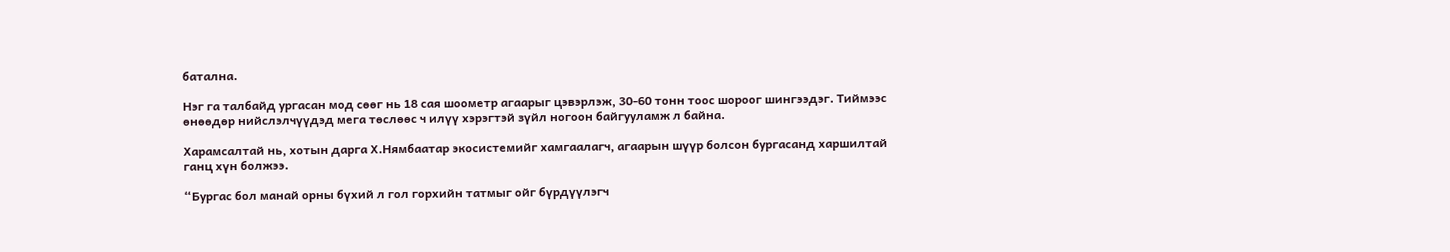батална.

Нэг га талбайд ургасан мод сөөг нь 18 сая шоометр агаарыг цэвэрлэж, 30-60 тонн тоос шороог шингээдэг. Тиймээс өнөөдөр нийслэлчүүдэд мега төслөөс ч илүү хэрэгтэй зүйл ногоон байгууламж л байна.

Харамсалтай нь, хотын дарга Х.Нямбаатар экосистемийг хамгаалагч, агаарын шүүр болсон бургасанд харшилтай  ганц хүн болжээ.

“Бургас бол манай орны бүхий л гол горхийн татмыг ойг бүрдүүлэгч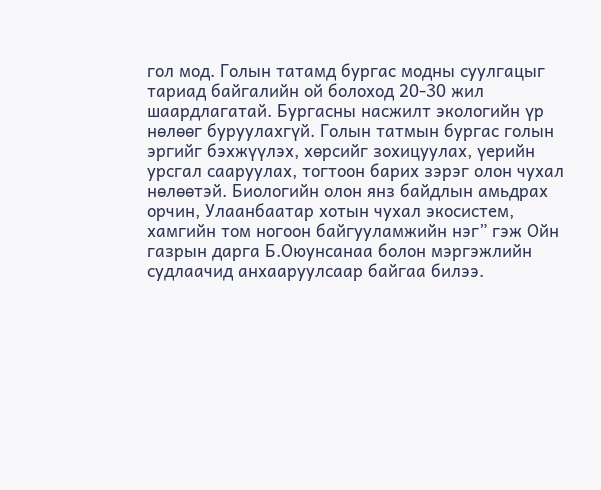гол мод. Голын татамд бургас модны суулгацыг тариад байгалийн ой болоход 20-30 жил шаардлагатай. Бургасны насжилт экологийн үр нөлөөг буруулахгүй. Голын татмын бургас голын эргийг бэхжүүлэх, хөрсийг зохицуулах, үерийн урсгал сааруулах, тогтоон барих зэрэг олон чухал нөлөөтэй. Биологийн олон янз байдлын амьдрах орчин, Улаанбаатар хотын чухал экосистем, хамгийн том ногоон байгууламжийн нэг” гэж Ойн газрын дарга Б.Оюунсанаа болон мэргэжлийн судлаачид анхааруулсаар байгаа билээ.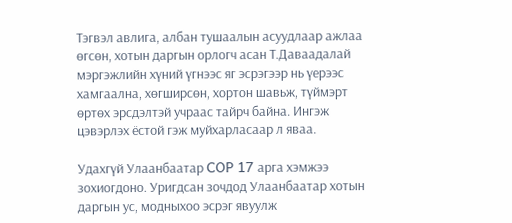Тэгвэл авлига, албан тушаалын асуудлаар ажлаа өгсөн, хотын даргын орлогч асан Т.Даваадалай мэргэжлийн хүний үгнээс яг эсрэгээр нь үерээс хамгаална, хөгширсөн, хортон шавьж, түймэрт өртөх эрсдэлтэй учраас тайрч байна. Ингэж цэвэрлэх ёстой гэж муйхарласаар л яваа.

Удахгүй Улаанбаатар COP 17 арга хэмжээ зохиогдоно. Уригдсан зочдод Улаанбаатар хотын даргын ус, модныхоо эсрэг явуулж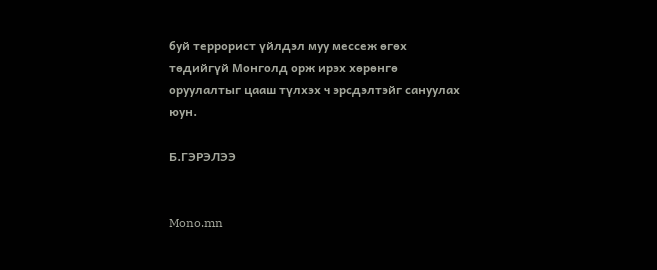буй террорист үйлдэл муу мессеж өгөх төдийгүй Монголд орж ирэх хөрөнгө оруулалтыг цааш түлхэх ч эрсдэлтэйг сануулах юун.

Б.ГЭРЭЛЭЭ


Mono.mn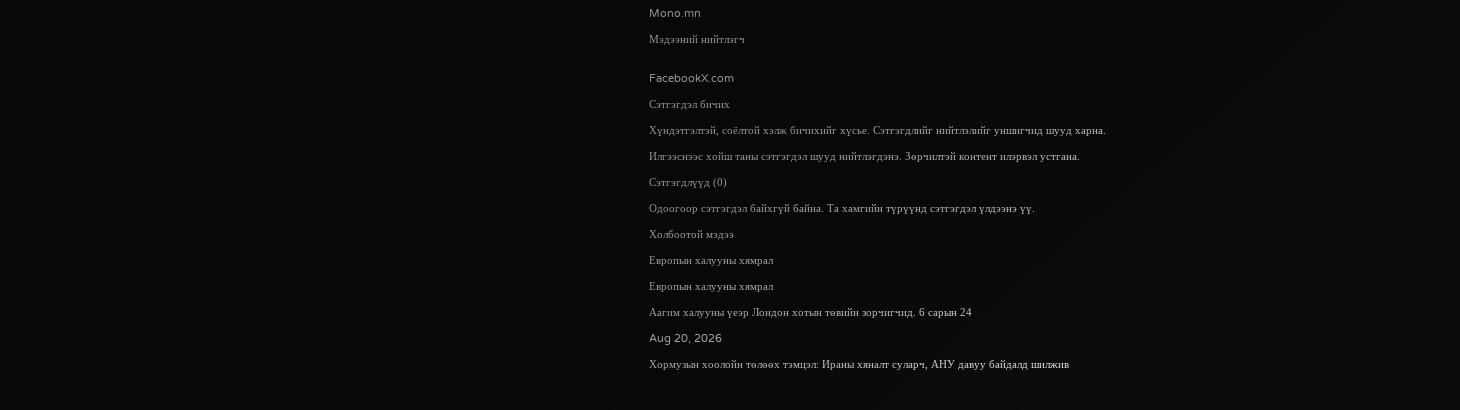Mono.mn

Мэдээний нийтлэгч


FacebookX.com

Сэтгэгдэл бичих

Хүндэтгэлтэй, соёлтой хэлж бичихийг хүсье. Сэтгэгдлийг нийтлэлийг уншигчид шууд харна.

Илгээснээс хойш таны сэтгэгдэл шууд нийтлэгдэнэ. Зөрчилтэй контент илэрвэл устгана.

Сэтгэгдлүүд (0)

Одоогоор сэтгэгдэл байхгүй байна. Та хамгийн түрүүнд сэтгэгдэл үлдээнэ үү.

Холбоотой мэдээ

Европын халууны хямрал

Европын халууны хямрал

Аагим халууны үеэр Лондон хотын төвийн зорчигчид. 6 сарын 24

Aug 20, 2026

Хормузын хоолойн төлөөх тэмцэл: Ираны хяналт суларч, АНУ давуу байдалд шилжив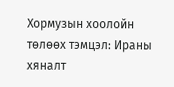Хормузын хоолойн төлөөх тэмцэл: Ираны хяналт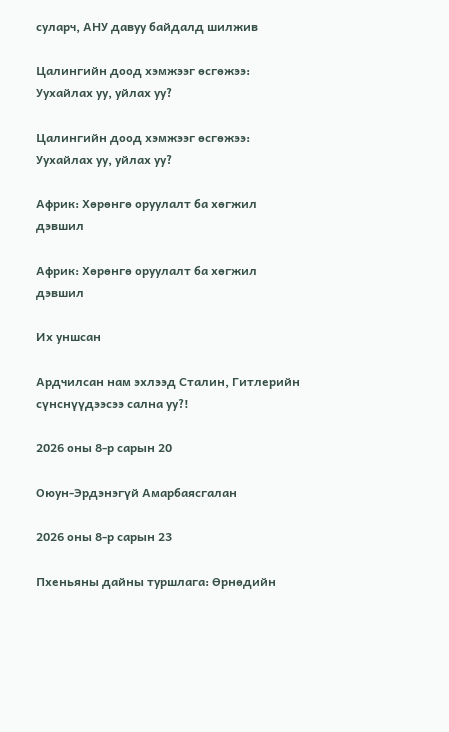суларч, АНУ давуу байдалд шилжив

Цалингийн доод хэмжээг өсгөжээ: Уухайлах уу, уйлах уу?

Цалингийн доод хэмжээг өсгөжээ: Уухайлах уу, уйлах уу?

Африк: Хөрөнгө оруулалт ба хөгжил дэвшил

Африк: Хөрөнгө оруулалт ба хөгжил дэвшил

Их уншсан

Ардчилсан нам эхлээд Сталин, Гитлерийн сүнснүүдээсээ сална уу?!

2026 оны 8-р сарын 20

Оюун-Эрдэнэгүй Амарбаясгалан

2026 оны 8-р сарын 23

Пхеньяны дайны туршлага: Өрнөдийн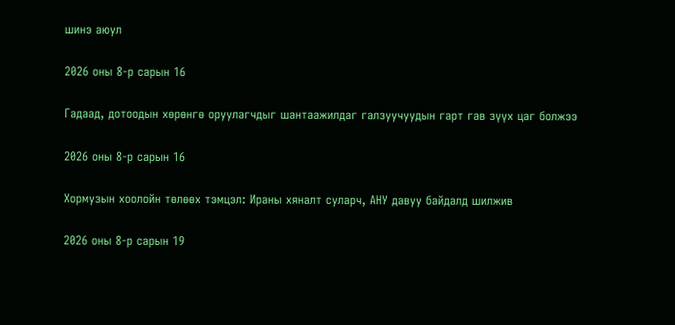шинэ аюул

2026 оны 8-р сарын 16

Гадаад, дотоодын хөрөнгө оруулагчдыг шантаажилдаг галзуучуудын гарт гав зүүх цаг болжээ

2026 оны 8-р сарын 16

Хормузын хоолойн төлөөх тэмцэл: Ираны хяналт суларч, АНУ давуу байдалд шилжив

2026 оны 8-р сарын 19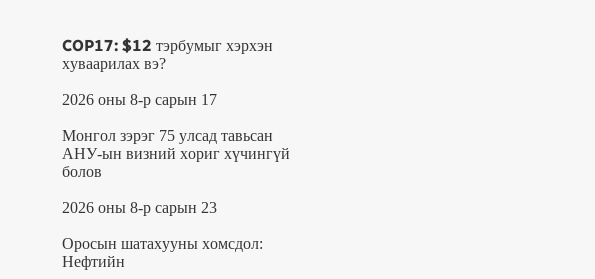COP17: $12 тэрбумыг хэрхэн хуваарилах вэ?

2026 оны 8-р сарын 17

Монгол зэрэг 75 улсад тавьсан АНУ-ын визний хориг хүчингүй болов

2026 оны 8-р сарын 23

Оросын шатахууны хомсдол: Нефтийн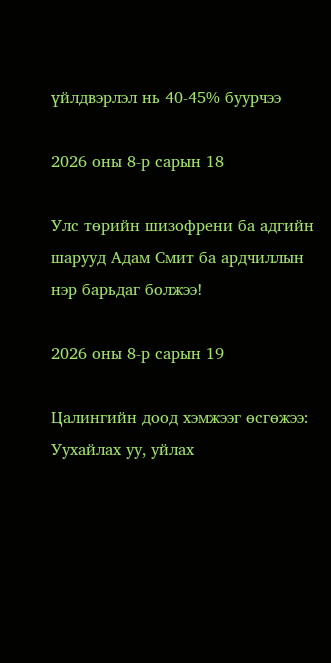үйлдвэрлэл нь 40-45% буурчээ

2026 оны 8-р сарын 18

Улс төрийн шизофрени ба адгийн шарууд Адам Смит ба ардчиллын нэр барьдаг болжээ!

2026 оны 8-р сарын 19

Цалингийн доод хэмжээг өсгөжээ: Уухайлах уу, уйлах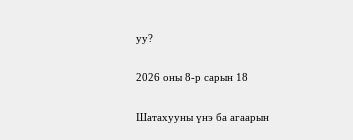уу?

2026 оны 8-р сарын 18

Шатахууны үнэ ба агаарын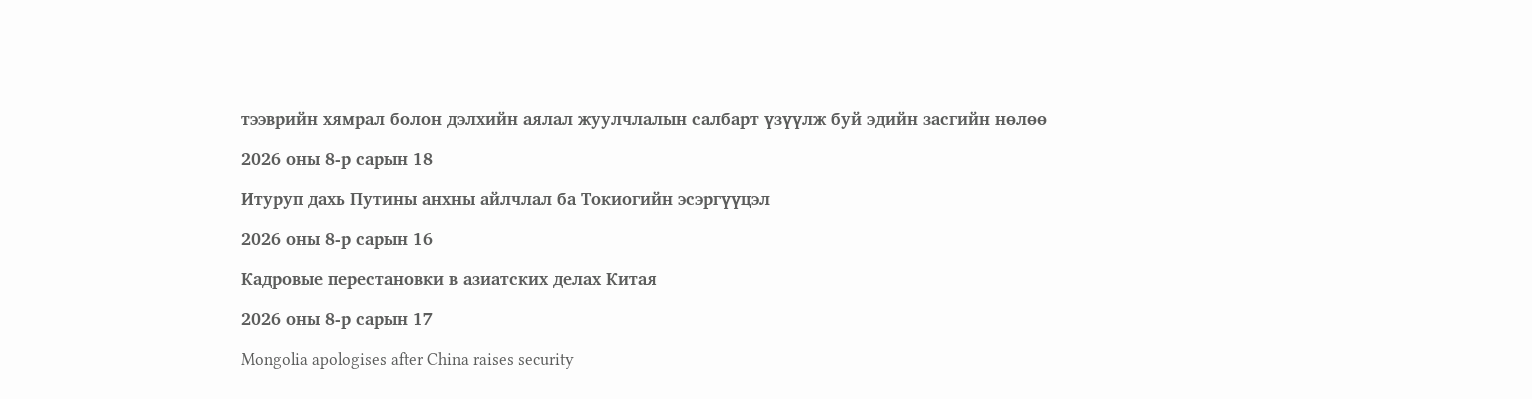тээврийн хямрал болон дэлхийн аялал жуулчлалын салбарт үзүүлж буй эдийн засгийн нөлөө

2026 оны 8-р сарын 18

Итуруп дахь Путины анхны айлчлал ба Токиогийн эсэргүүцэл

2026 оны 8-р сарын 16

Кадровые перестановки в азиатских делах Китая

2026 оны 8-р сарын 17

Mongolia apologises after China raises security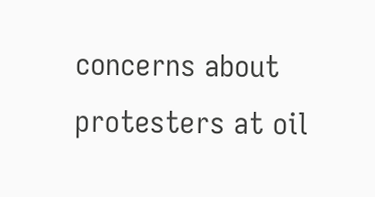concerns about protesters at oil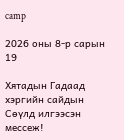camp

2026 оны 8-р сарын 19

Хятадын Гадаад хэргийн сайдын Сөүлд илгээсэн мессеж!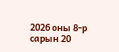2026 оны 8-р сарын 20